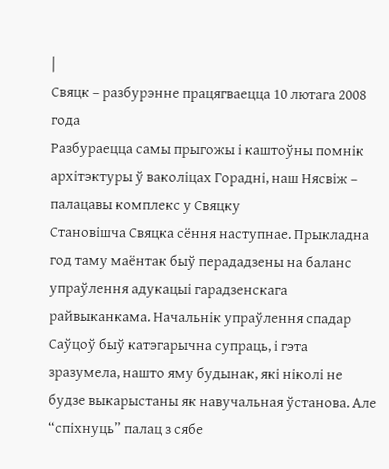|
Свяцк – разбурэнне працягваецца 10 лютага 2008 года
Разбураецца самы прыгожы і каштоўны помнік архітэктуры ў ваколіцах Горадні, наш Нясвіж – палацавы комплекс у Свяцку
Становішча Свяцка сёння наступнае. Прыкладна год таму маёнтак быў перададзены на баланс упраўлення адукацыі гарадзенскага райвыканкама. Начальнік упраўлення спадар Саўцоў быў катэгарычна супраць, і гэта зразумела, нашто яму будынак, які ніколі не будзе выкарыстаны як навучальная ўстанова. Але “спіхнуць” палац з сябе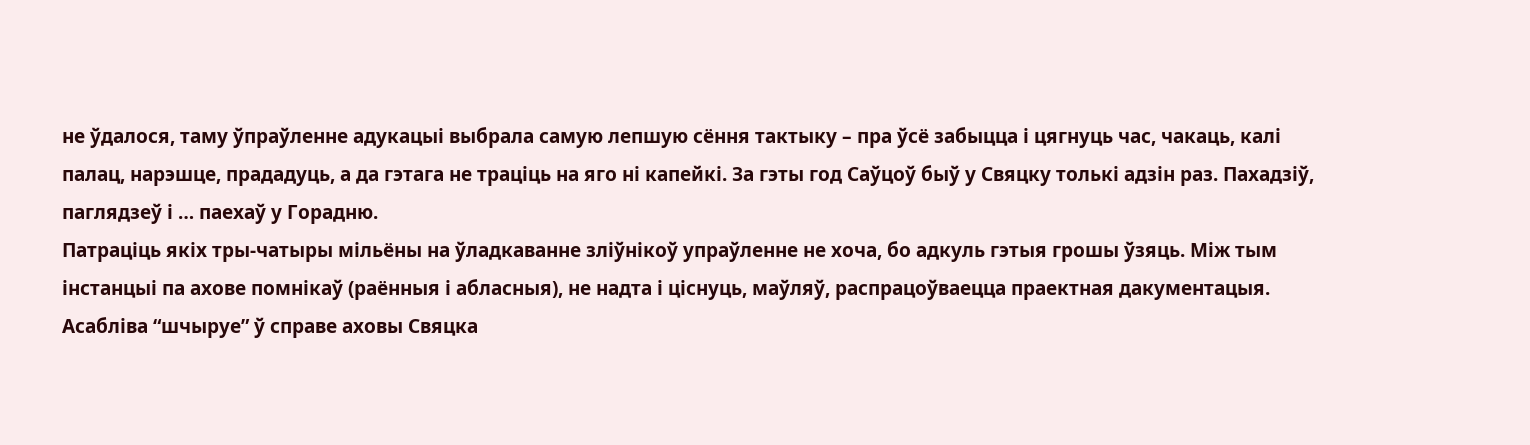не ўдалося, таму ўпраўленне адукацыі выбрала самую лепшую сёння тактыку – пра ўсё забыцца і цягнуць час, чакаць, калі палац, нарэшце, прададуць, а да гэтага не траціць на яго ні капейкі. За гэты год Саўцоў быў у Свяцку толькі адзін раз. Пахадзіў, паглядзеў і … паехаў у Горадню.
Патраціць якіх тры-чатыры мільёны на ўладкаванне зліўнікоў упраўленне не хоча, бо адкуль гэтыя грошы ўзяць. Між тым інстанцыі па ахове помнікаў (раённыя і абласныя), не надта і ціснуць, маўляў, распрацоўваецца праектная дакументацыя. Асабліва “шчыруе” ў справе аховы Свяцка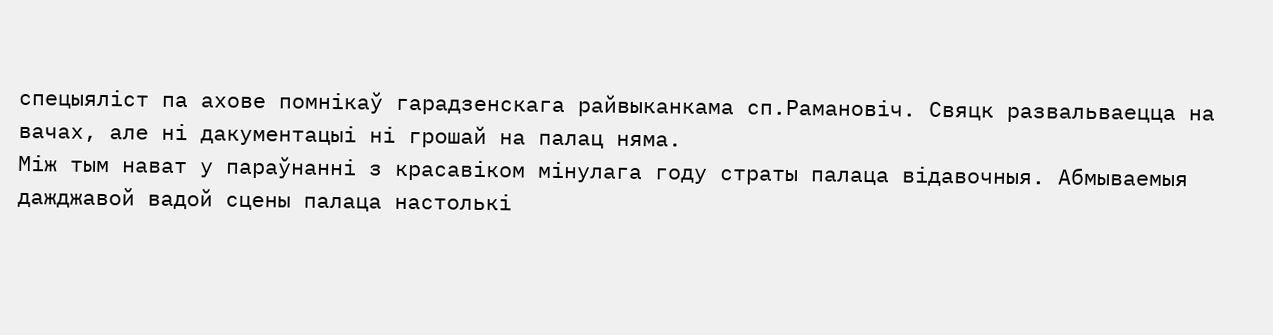спецыяліст па ахове помнікаў гарадзенскага райвыканкама сп.Рамановіч. Свяцк развальваецца на вачах, але ні дакументацыі ні грошай на палац няма.
Між тым нават у параўнанні з красавіком мінулага году страты палаца відавочныя. Абмываемыя дажджавой вадой сцены палаца настолькі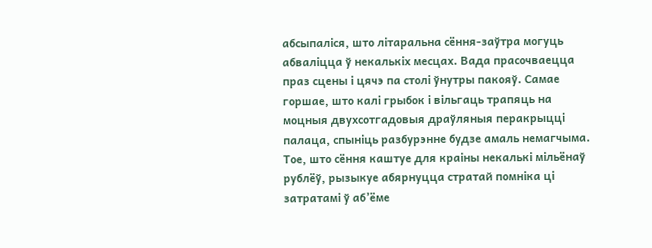абсыпаліся, што літаральна сёння-заўтра могуць абваліцца ў некалькіх месцах. Вада прасочваецца праз сцены і цячэ па столі ўнутры пакояў. Самае горшае, што калі грыбок і вільгаць трапяць на моцныя двухсотгадовыя драўляныя перакрыцці палаца, спыніць разбурэнне будзе амаль немагчыма. Тое, што сёння каштуе для краіны некалькі мільёнаў рублёў, рызыкуе абярнуцца стратай помніка ці затратамі ў аб’ёме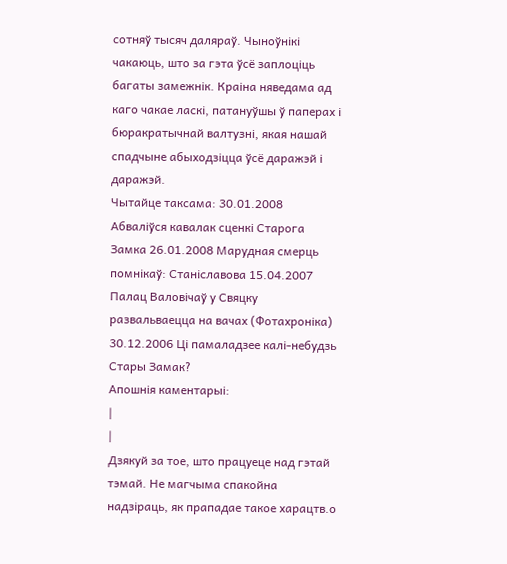сотняў тысяч даляраў. Чыноўнікі чакаюць, што за гэта ўсё заплоціць багаты замежнік. Краіна няведама ад каго чакае ласкі, патануўшы ў паперах і бюракратычнай валтузні, якая нашай спадчыне абыходзіцца ўсё даражэй і даражэй.
Чытайце таксама: 30.01.2008 Абваліўся кавалак сценкі Старога Замка 26.01.2008 Марудная смерць помнікаў: Станіславова 15.04.2007 Палац Валовічаў у Свяцку развальваецца на вачах (Фотахроніка) 30.12.2006 Ці памаладзее калі-небудзь Стары Замак?
Апошнія каментарыі:
|
|
Дзякуй за тое, што працуеце над гэтай тэмай. Не магчыма спакойна надзіраць, як прападае такое харацтв.о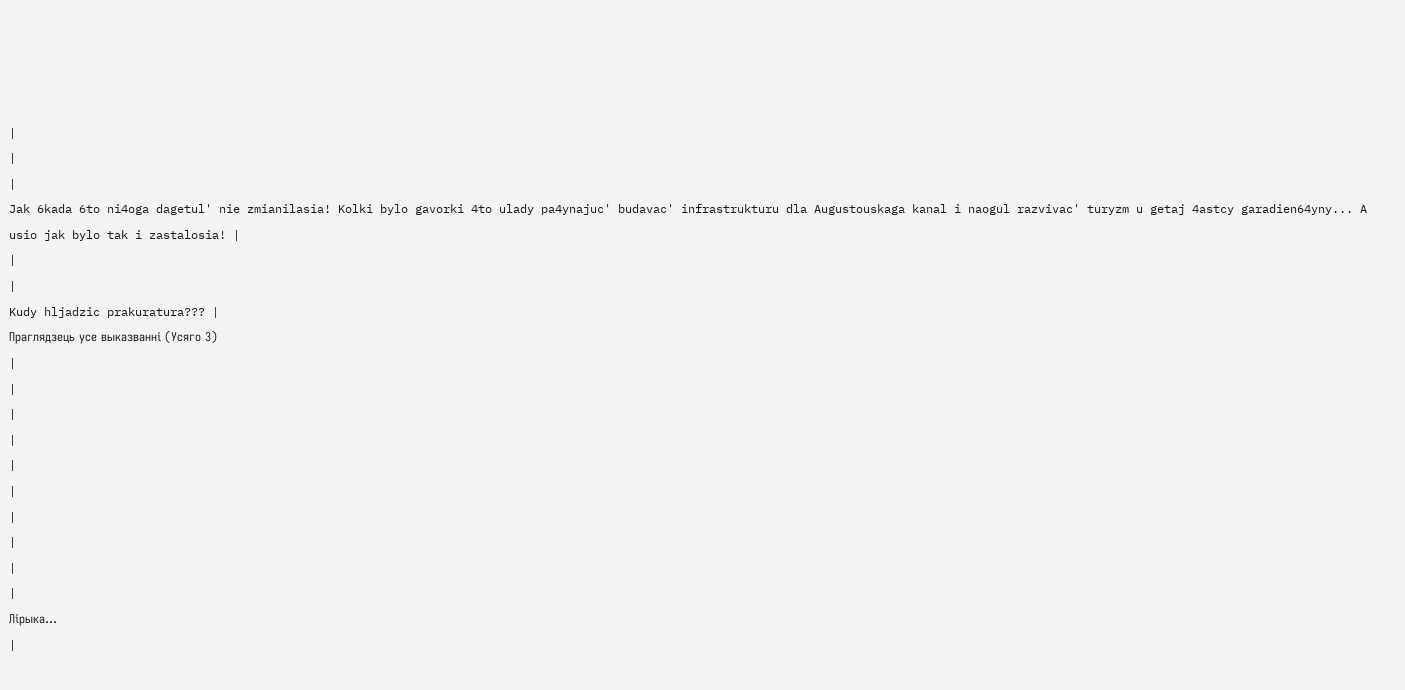|
|
|
Jak 6kada 6to ni4oga dagetul' nie zmianilasia! Kolki bylo gavorki 4to ulady pa4ynajuc' budavac' infrastrukturu dla Augustouskaga kanal i naogul razvivac' turyzm u getaj 4astcy garadien64yny... A usio jak bylo tak i zastalosia! |
|
|
Kudy hljadzic prakuratura??? |
Праглядзець усе выказванні (Усяго 3)
|
|
|
|
|
|
|
|
|
|
Лірыка...
|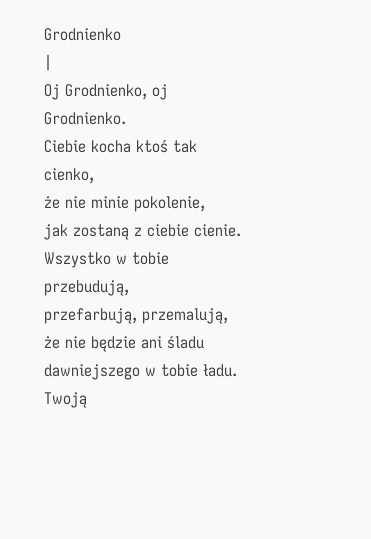Grodnienko
|
Oj Grodnienko, oj Grodnienko.
Ciebie kocha ktoś tak cienko,
że nie minie pokolenie,
jak zostaną z ciebie cienie.
Wszystko w tobie przebudują,
przefarbują, przemalują,
że nie będzie ani śladu
dawniejszego w tobie ładu.
Twoją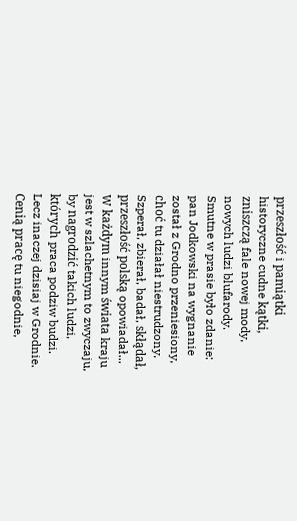przeszłość i pamiątki
historyczne cudne kątki,
zniszczą fale nowej mody,
nowych ludzi blufarody.
Smutne w prasie było zdanie:
pan Jodkowski na wygnanie
został z Grodno przeniesiony,
choć tu działał niestrudzony.
Szperał, zbierał, badał, skłądał,
przeszłość polską opowiadał...
W każdym innym świata kraju
jest w szlachetnym to zwyczaju,
by nagrodzić takich ludzi,
których praca podziw budzi.
Lecz inaczej dzisiaj w Grodnie.
Cenią pracę tu niegodnie,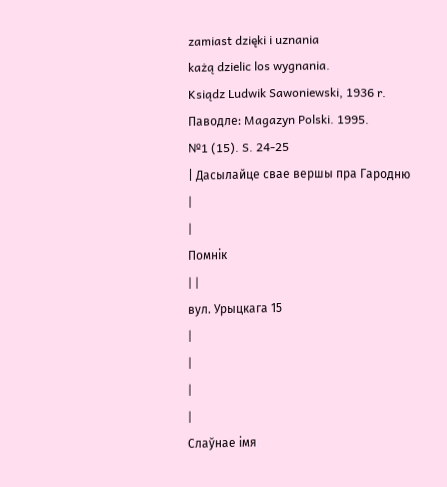zamiast dzięki i uznania
każą dzielic los wygnania.
Ksiądz Ludwik Sawoniewski, 1936 r.
Паводле: Magazyn Polski. 1995.
№1 (15). S. 24-25
| Дасылайце свае вершы пра Гародню
|
|
Помнік
| |
вул. Урыцкага 15
|
|
|
|
Слаўнае імя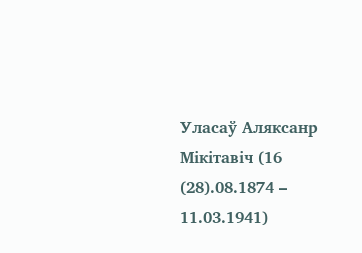Уласаў Аляксанр Мікітавіч (16 (28).08.1874 – 11.03.1941)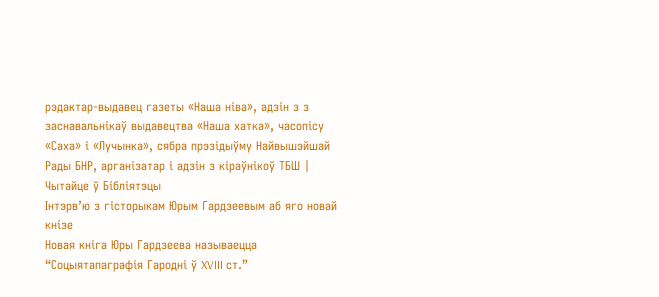рэдактар-выдавец газеты «Наша ніва», адзін з з заснавальнікаў выдавецтва «Наша хатка», часопісу «Саха» і «Лучынка», сябра прэзідыўму Найвышэйшай Рады БНР, арганізатар і адзін з кіраўнікоў ТБШ |
Чытайце ў Бібліятэцы
Інтэрв’ю з гісторыкам Юрым Гардзеевым аб яго новай кнізе
Новая кніга Юры Гардзеева называецца “Соцыятапаграфія Гародні ў XVIII ст.”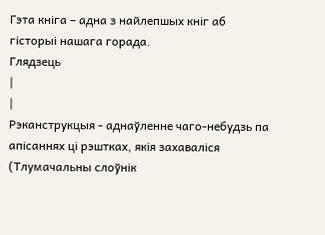Гэта кніга – адна з найлепшых кніг аб гісторыі нашага горада.
Глядзець
|
|
Рэканструкцыя - аднаўленне чаго-небудзь па апісаннях ці рэштках, якія захаваліся (Тлумачальны слоўнік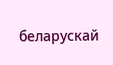беларускай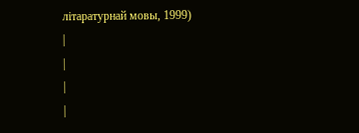літаратурнай мовы, 1999)
|
|
|
|